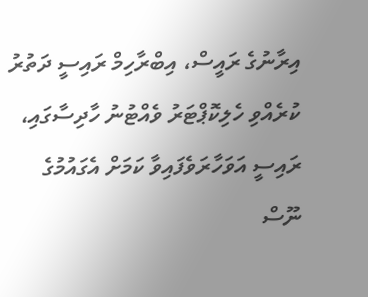އިރާނުގެ ރައީސް، އިބްރާހިމް ރައިސީ ދަތުރު ކުރެއްވި ހެލިކޮޕްޓަރު ވެއްޓުނު ހާދިސާގައި، ރައިސީ އަވަހާރަވެފައިވާ ކަމަށް އެގައުމުގެ ނޫސް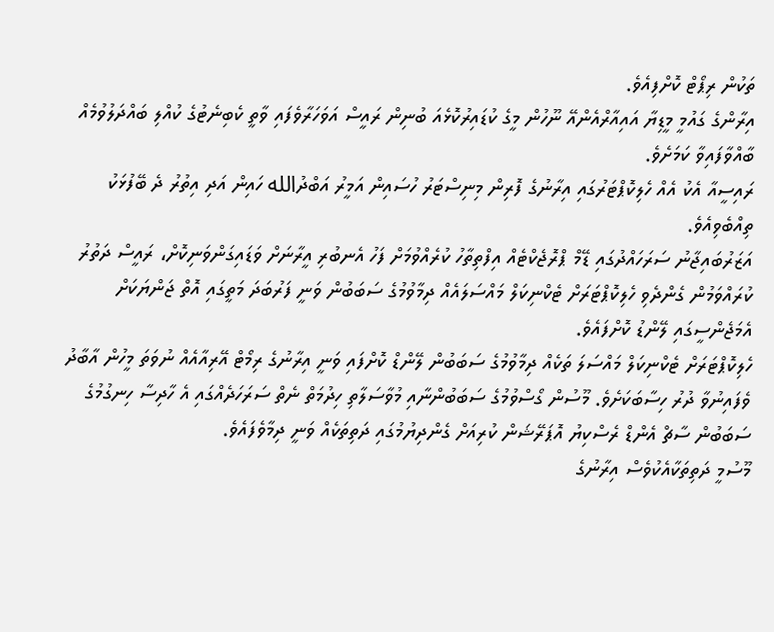ތަކުން ރިޕޯޓް ކޮށްފިއެވެ.
އިރާންގެ ގައުމީ މީޑިޔާ އައިއާރްއެންއޭ ނޫހުން މީގެ ކުޑައިރުކޮޅެއަ ބުނިން ރައީސް އަވަހަރާވެފައި ވާތީ ކެބިނެޓުގެ ކުއްލި ބައްދަލުވުމެއް ބާއްވާފައިވާ ކަމަށެވެ.
ރައިސީއާ އެކު އެއް ހެލިކޮޕްޓަރުގައި އިރާނުގެ ފޮރިން މިނިސްޓަރު ހުސައިން އަމީރު އަބްދުالله ހައިން އަދި އިތުރު ދެ ބޭފުޅަކު ތިއްބެވިއެވެ.
އަޒަރުބައިޖާނު ސަރަހައްދުގައި ޑޭމް ޕްރޮޖެކްޓެއް އިފްތިތާހު ކުރެއްވުމަށް ފަހު އެނބުރި އީރާނަށް ވަޑައިގަންވަނިކޮށް، ރައީސް ދަތުރު ކުރައްވަމުން ގެންދެވި ހެލިކޮޕްޓަރަށް ޓެކްނިކަލް މައްސަލައެއް ދިމާވުމުގެ ސަބަބުން ވަނީ ފަރުބަދަ މަތީގައި އޮތް ޖަންޔަކަށް އެމަޖެންސީގައި ލޭންޑު ކޮށްފައެވެ.
ހެލިކޮޕްޓަރަށް ޓެކްނިކަލް މައްސަލަ ތަކެއް ދިމާވުމުގެ ސަބަބުން ލޭންޑް ކޮށްފައި ވަނީ އިރާނުގެ ރިމޯޓް އޭރިއާއެއް ނުވަތަ މީހުން އާބާދު ވެފައިނުވާ ދުރު ހިސާބަކަށެވެ. މޫސުން ގޯސްވުމުގެ ސަބަބުންނާއި މުވާސަލާތި ހިދުމަތް ނެތް ސަރަހަދެއްގައި އެ ހާދިސާ ހިނގުމުގެ ސަބަބުން ސާޗް އެންޑް ރެސްކިޔު އޮޕަރޭޝަން ކުރިއަށް ގެންދިޔުމުގައި ދަތިތަކެއް ވަނީ ދިމާވެފައެވެ.
މޫސުމީ ދަތިތަކާއެކުވެސް އިރާނުގެ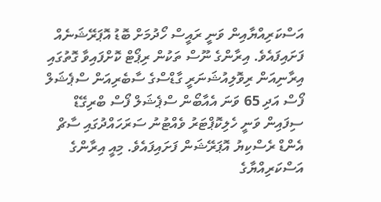އަސްކަރިއްޔާއިން ވަނީ ރައީސް ހޯދުމަށް ބޮޑު އޮޕަރޭޝަނެއް ފަށައިފައެވެ. އިރާންގެ ނޫސް ތަކުން ރިޕޯޓް ކޮށްފައިވާ ގޮތުގައި އިރާނިއަން ރިވޮލިއުޝަނަރީ ގާޑްސްގެ ސާބެރިއަން ސްޕެޝަލް ފޯސް އަދި 65 ވަނަ އެއާބޯން ސްޕެޝަލް ފޯސް ބްރިގޭޑް ސިފައިން ވަނީ ހެލިކޮޕްޓަރު ވެއްޓުނު ސަރަހައްދުގައި ސާޗް އެންޑް ރެސްކިޔު އޮޕަރޭޝަން ފަށައިފައެވެ. މިއީ އިރާންގެ އަސްކަރިއްޔާގެ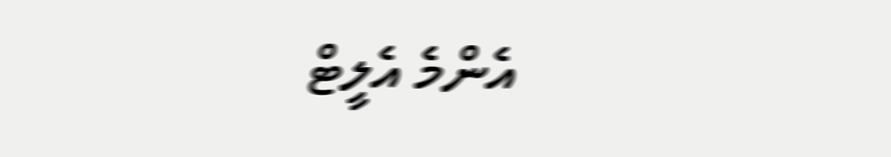އެންމެ އެލީޓް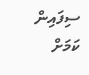ސިފައިން ކަމަށް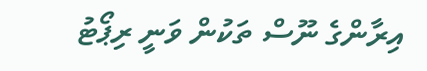އިރާންގެ ނޫސް ތަކުން ވަނީ ރިޕޯޓު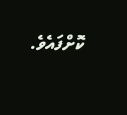ކޮށްފައެވެ.